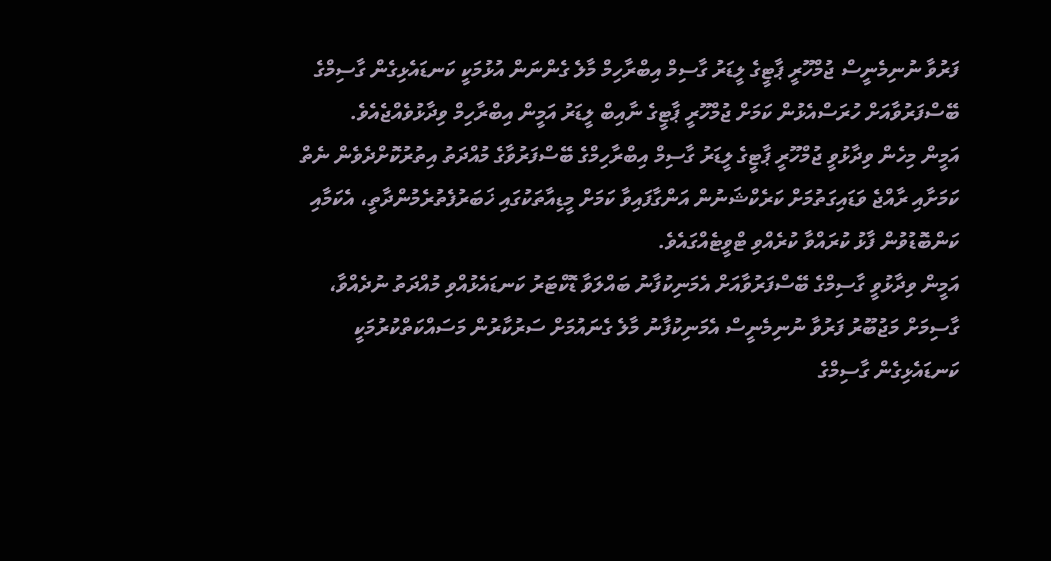ފަރުވާ ނުނިމެނީސް ޖުމްހޫރީ ޕާޓީގެ ލީޑަރު ގާސިމް އިބްރާހިމް މާލެ ގެންނަން އުޅުމަކީ ކަނޑައެޅިގެން ގާސިމްގެ ބޭސްފަރުވާއަށް ހުރަސްއެޅުން ކަމަށް ޖުމްހޫރީ ޕާޓީގެ ނާއިބް ލީޑަރު އަމީން އިބްރާހިމް ވިދާޅުވެއްޖެއެވެ.
އަމީން މިހެން ވިދާޅުވީ ޖުމްހޫރީ ޕާޓީގެ ލީޑަރު ގާސިމް އިބްރާހިމްގެ ބޭސްފަރުވާގެ މުއްދަތު އިތުރުކޮށްދެވެން ނެތް ކަމަށާއި ރާއްޖެ ވަޑައިގަތުމަށް ކަރެކްޝަނުން އަންގާފައިވާ ކަމަށް މީޑިއާތަކުގައި ޚަބަރުފެތުރެމުންދާތީ، އެކަމާއި ކަންބޮޑުވުން ފާޅު ކުރައްވާ ކުރެއްވި ޓްވީޓެއްގައެވެ.
އަމީން ވިދާޅުވީ ގާސިމްގެ ބޭސްފަރުވާއަށް އެމަނިކުފާނު ބައްލަވާ ޑޮކްޓަރު ކަނޑައެޅުއްވި މުއްދަތު ނުދެއްވާ، ގާސިމަށް މަޖުބޫރު ފަރުވާ ނުނިމެނީސް އެމަނިކުފާނު މާލެ ގެނައުމަށް ސަރުކާރުން މަސައްކަތްކުރުމަކީ ކަނޑައެޅިގެން ގާސިމްގެ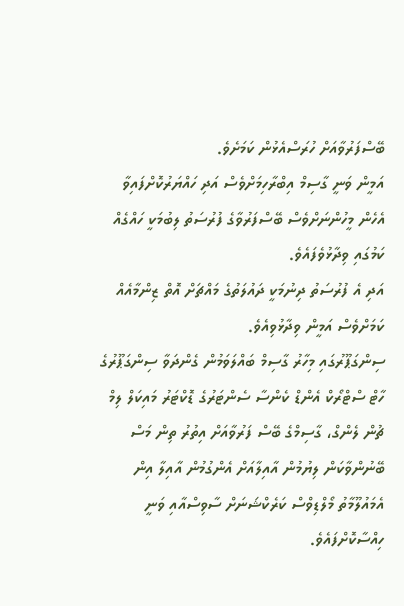ބޭސްފަރުވާއަށް ހުރަސްއެޅުން ކަމަށެވެ.
އަމީން ވަނީ ގާސިމް އިބްރާހިމަށްވެސް އަދި ހައްޔަރުކޮށްފައިވާ އެހެން މީހުންނަށްވެސް ބޭސްފަރުވާގެ ފުރުސަތު ލިބުމަކީ ހައްގެއް ކަމުގައި ވިދާޅުވެފައެވެ.
އަދި އެ ފުރުސަތު ދިނުމަކީ ދައުލަތުގެ މައްޗަށް އޮތް ޒިންމާއެއް ކަމަށްވެސް އަމީން ވިދާޅުވިއެވެ.
ސިންގަޕޫރުގައި މިހާރު ގާސިމް ބައްލަވަމުން ގެންދަވާ ސިންގަޕޫރުގެ ހާޓް ސްޓްރޯކް އެންޑް ކެންސާ ސެންޓަރުގެ ޑޮކްޓަރު މައިކަލް ލިމް ޗުން ލެންގް، ގާސިމްގެ ބޭސް ފަރުވާއަށް އިތުރު ތިން މަސް ބޭނުންވާކަން ލިޔުމުން އާއިލާއަށް އެންގުމުން އާއިލާ އިން އެމައުލޫމާތު މޯލްޑިވްސް ކަރެކްޝަނަށް ސާވިސްއާއި ވަނީ ހިއްސާކޮށްފައެވެ.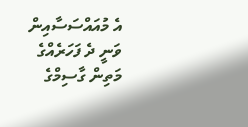އެ މުއައްސަސާއިން ވަނީ ދެ ފަހަރެއްގެ މަތިން ގާސިމްގެ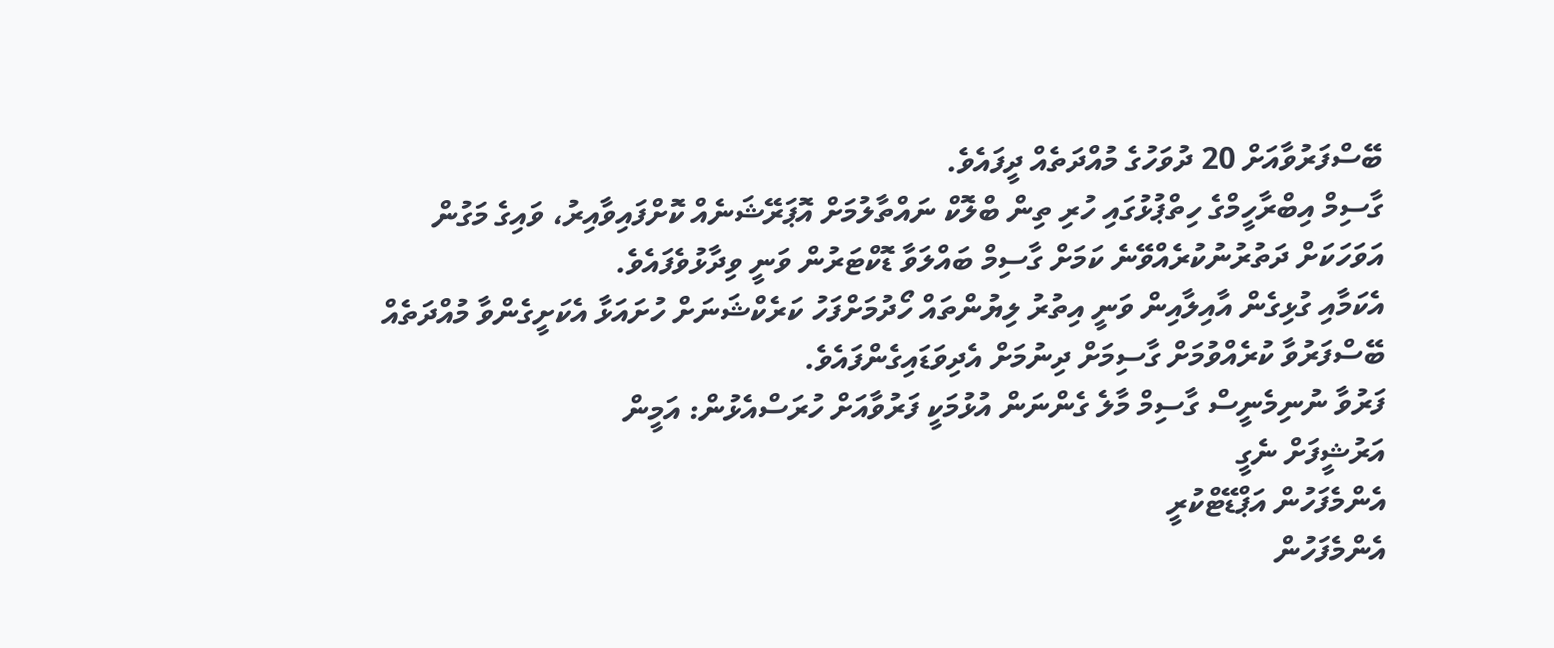ބޭސްފަރުވާއަށް 20 ދުވަހުގެ މުއްދަތެއް ދީފައެވެ.
ގާސިމް އިބްރާހީމްގެ ހިތްޕުޅުގައި ހުރި ތިން ބްލޮކް ނައްތާލުމަށް އޮޕަރޭޝަނެއް ކޮށްފައިވާއިރު، ވައިގެ މަގުން އަވަހަކަށް ދަތުރުނުކުރެއްވޭނެ ކަމަށް ގާސިމް ބައްލަވާ ޑޮކްޓަރުން ވަނީ ވިދާޅުވެފައެވެ.
އެކަމާއި ގުޅިގެން އާއިލާއިން ވަނީ އިތުރު ލިޔުންތައް ހޯދުމަށްފަހު ކަރެކްޝަނަށް ހުށައަޅާ އެކަށީގެންވާ މުއްދަތެއް ބޭސްފަރުވާ ކުރެއްވުމަށް ގާސިމަށް ދިނުމަށް އެދިވަޑައިގެންފައެވެ.
ފަރުވާ ނުނިމެނީސް ގާސިމް މާލެ ގެންނަން އުޅުމަކީ ފަރުވާއަށް ހުރަސްއެޅުން: އަމީން
އަރުޝީފަށް ނެގީ
އެންމެފަހުން އަޕްޑޭޓްކުރީ
އެންމެފަހުން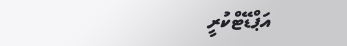އަޕްޑޭޓްކުރީ